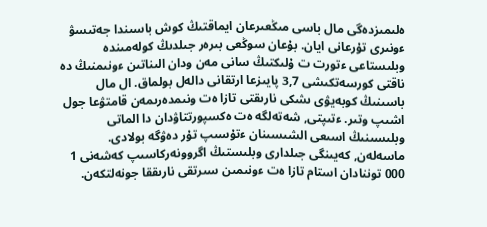ەلىمىزدەگى مال باسى مىڭعىرعان ايماقتىڭ كوش باسىندا جەتىسۋ ءونىرى تۇرعانى ايان. بۇعان سوڭعى بىرەر جىلدىڭ كولەمىندە وبلىستاعى ءتورت ت ۇلىكتىڭ سانى مەن ودان الىناتىن ءونىمنىڭ دە ناقتى كورسەتكىشى 3,7 پايىزعا ارتقانى دالەل بولماق. ال مال باسىنىڭ كوبەيۋى ىشكى نارىقتى تازا ەت ونىمدەرىمەن قامتۋعا جول اشىپ وتىر. ءتىپتى, شەتەلگە ەت ەكسپورتتاۋدان دا الماتى وبلىسىنىڭ اسىعى الشىسىنان ءتۇسىپ تۇر دەۋگە بولادى.
ماسەلەن, كەيىنگى جىلدارى وبلىستىڭ اگروونەركاسىپ كەشەنى 1 000 توننادان استام تازا ەت ءونىمىن سىرتقى نارىققا جونەلتكەن.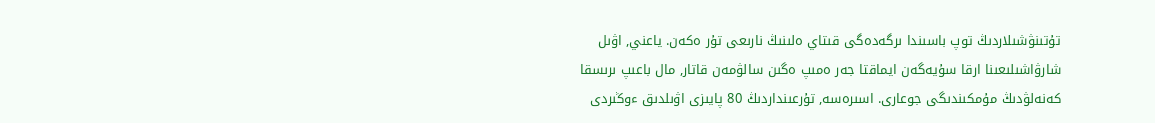تۇتىنۋشىلاردىڭ توپ باسىندا ىرگەدەگى قىتاي ەلىنىڭ نارىعى تۇر ەكەن. ياعني, اۋىل شارۋاشىلىعىنا ارقا سۇيەگەن ايماقتا جەر ەمىپ ەگىن سالۋمەن قاتار, مال باعىپ ىرىسقا كەنەلۋدىڭ مۇمكىندىگى جوعارى. اسىرەسە, تۇرعىنداردىڭ 80 پايىزى اۋىلدىق ءوڭىردى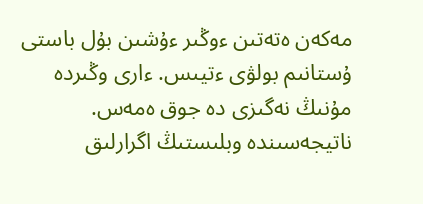مەكەن ەتەتىن ءوڭىر ءۇشىن بۇل باستى ۇستانىم بولۋى ءتيىس. ءارى وڭىردە مۇنىڭ نەگىزى دە جوق ەمەس. ناتيجەسىندە وبلىستىڭ اگرارلىق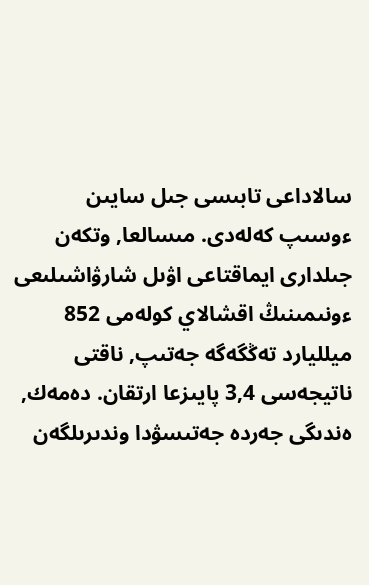سالاداعى تابىسى جىل سايىن ءوسىپ كەلەدى. مىسالعا, وتكەن جىلدارى ايماقتاعى اۋىل شارۋاشىلىعى ءونىمىنىڭ اقشالاي كولەمى 852 ميلليارد تەڭگەگە جەتىپ, ناقتى ناتيجەسى 3,4 پايىزعا ارتقان. دەمەك, ەندىگى جەردە جەتىسۋدا وندىرىلگەن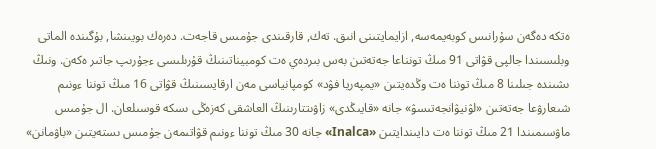ەتكە دەگەن سۇرانىس كوبەيمەسە, ازايمايتىنى انىق. تەك, قارقىندى جۇمىس قاجەت. دەرەك بويىنشا, بۇگىندە الماتى وبلىسىندا جالپى قۋاتى 91 مىڭ تونناعا جەتەتىن بەس بىردەي ەت كومبيناتىنىڭ قۇرىلىسى ءجۇرىپ جاتىر ەكەن. ونىڭ ىشىندە جىلىنا 8 مىڭ توننا ەت وڭدەيتىن «يمپەريا فۋد» كومپانياسى مەن ارقايسىنىڭ قۋاتى 16 مىڭ توننا ءونىم شىعارۋعا جەتەتىن «لۋنيۋانجەتىسۋ» جانە «قايىڭدى» زاۋىتتارىنىڭ العاشقى كەزەڭى ىسكە قوسىلعان. ال جۇمىس ماۋسىمىندا 21 مىڭ توننا ەت دايىندايتىن «Inalca» جانە 30 مىڭ توننا ءونىم قۋاتىمەن جۇمىس ىستەيتىن «باۋمانن»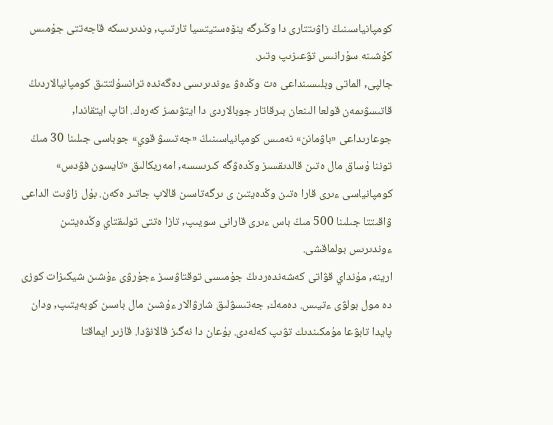كومپانياسىنىڭ زاۋىتتارى دا وڭىرگە ينۆەستيتسيا تارتىپ, وندىرىسكە قاجەتتى جۇمىس كۇشىنە سۇرانىس تۋعىزىپ وتىر.
جالپى, الماتى وبلىسىنداعى ەت وڭدەۋ ءوندىرىسى دەگەندە ترانسۇلتتىق كومپانيالاردىڭ قاتىسۋىمەن قولعا الىنعان بىرقاتار جوبالاردى دا ايتۋىمىز كەرەك. اتاپ ايتقاندا, جوعارىداعى «باۋمانن» نەمىس كومپانياسىنىڭ «جەتىسۋ قوي» جوباسى جىلىنا 30 مىڭ توننا ۇساق مال ەتىن قالدىقسىز وڭدەۋگە كىرىسسە, امەريكالىق «تايسون فۋدس» كومپانياسى ءىرى قارا ەتىن وڭدەيتىن ى ىرگەتاسىن قالاپ جاتىر ەكەن. بۇل زاۋىت الداعى ۋاقىتتا جىلىنا 500 مىڭ باس ءىرى قارانى سويىپ, تازا ەتتى تولىقتاي وڭدەيتىن ءوندىرىس بولماقشى.
ارينە, مۇنداي قۋاتى كەشەندەردىڭ جۇمىسى توقتاۋسىز ءجۇرۋى ءۇشىن شيكىزات كوزى دە مول بولۋى ءتيىس. دەمەك, جەتىسۋلىق شارۋالار ءۇشىن مال باسىن كوبەيتىپ, ودان پايدا تابۋعا مۇمكىندىك تۋىپ كەلەدى. بۇعان دا نەگىز قالانۋدا. قازىر ايماقتا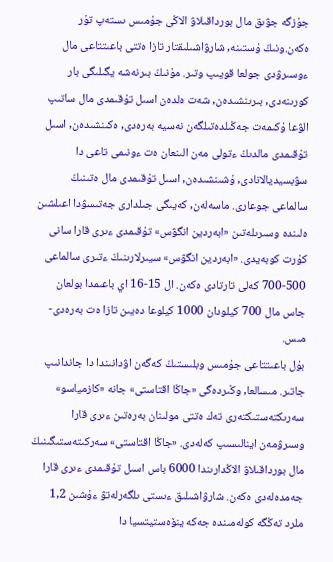جۇزگە جۋىق مال بورداقىلاۋ الاڭى جۇمىس ىستەپ تۇر ەكەن.ونىڭ ۇستىنە, شارۋاشىلىقتار تازا ەتتى باعىتتاعى مال ءوسىرۋدى جولعا قويىپ وتىر. مۇنىڭ بىرنەشە يگىلىگى بار كورىنەدى, بىرىنشىدەن, شەت ەلدەن اسىل تۇقىمدى مال ساتىپ الۋعا ۇكىمەت جەڭىلدەتىلگەن نەسيە بەرەدى, ەكىنشىدەن, اسىل تۇقىمدى مالدىڭ ءتولى مەن الىنعان ەت ءونىمى تاعى دا سۋبسيديالانادى, ۇشىنشىدەن, اسىل تۇقىمدى مال ەتىنىڭ سالماعى جوعارى. ماسەلەن, كەيىگى جىلدارى جەتىسۋدا اعىلشىن ەلىندە وسىرىلەتىن «ابەردين انگۋس» تۇقىمدى ءىرى قارا سانى كۇرت كوبەيدى. «ابەردين انگۋس» سيىرلارىنىڭ ءتىرى سالماعى 500-700 كەلى تارتادى ەكەن. ال 15-16 اي باعىمدا بولعان جاس مال 700 كيلودان 1000 كيلوعا دەيىن تازا ەت بەرەدى-مىس.
بۇل باعىتتاعى جۇمىس وبلىستىڭ كەگەن اۋدانىندا دا جاندانىپ جاتىر. مىسالعا, وڭىردەگى «جاڭا اقتاستى» جانە «كازمياسو» سەرىكتەستىكتەرى تەك ەتتى مولىنان بەرەتىن ءىرى قارا وسىرۋمەن اينالىسىپ كەلەدى. «جاڭا اقتاستى» سەركىتەستىگىنىڭ مال بورداقىلاۋ الاڭدارىندا 6000 باس اسىل تۇقىمدى ءىرى قارا جەمدەلەدى ەكەن. شارۋاشىلىق ءىستى ىلگەرلەتۋ ءۇشىن 1,2 ملرد تەڭگە كولەمىندە جەكە ينۆەستيتسيا دا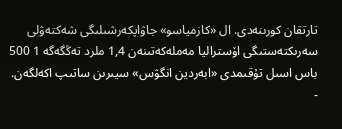تارتقان كورىنەدى. ال «كازمياسو» جاۋاپكەرشىلىگى شەكتەۋلى سەرىكتەستىگى اۆستراليا مەملەكەتىنەن 1,4 ملرد تەڭگەگە 1 500 باس اسىل تۇقىمدى «ابەردين انگۋس» سيىرىن ساتىپ اكەلگەن.
-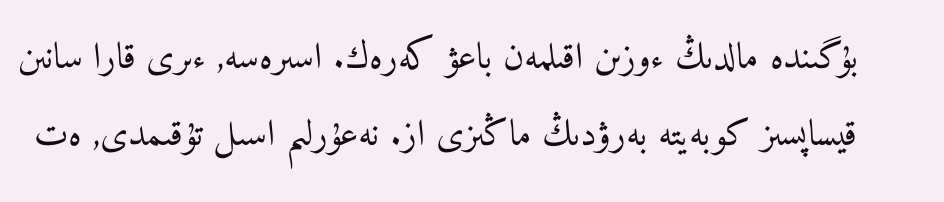بۇگىندە مالدىڭ ءوزىن اقىلمەن باعۋ كەرەك. اسىرەسە, ءىرى قارا سانىن قيساپسىز كوبەيتە بەرۋدىڭ ماڭىزى از. نەعۇرلىم اسىل تۇقىمدى, ەت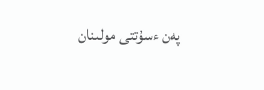پەن ءسۇتتى مولىنان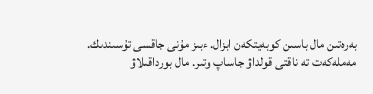بەرەتىن مال باسىن كوبەيتكەن ابزال. ءبىز مۇنى جاقسى تۇسىندىك. مەملەكەت تە ناقتى قولداۋ جاساپ وتىر. مال بورداقىلاۋ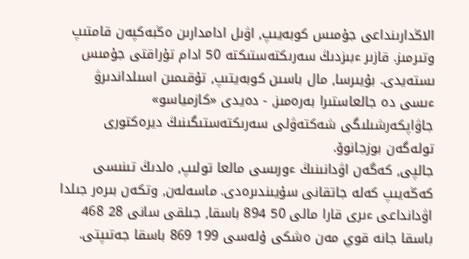الاڭدارىنداعى جۇمىس كوبەيىپ, اۋىل ادامدارىن ەڭبەكپەن قامتىپ وتىرمىز. قازىر ءبىزدىڭ سەرىكتەستىكتە 50 ادام تۇراقتى جۇمىس ىستەيدى. بۇيىرسا, مال باسىن كوبەيتىپ, تۇقىمىن اسىلداندىرۋ ءىسى دە جالعاستىرا بەرەمىز, - دەيدى «كازمياسو» جاۋاپكەرشىلىگى شەكتەۋلى سەرىكتەستىگىنىڭ ديرەكتورى تولەگەن بوزجانوۆ.
جالپى, كەگەن اۋدانىنىڭ ءورىسى مالعا تولىپ, ەلدىڭ تىنىسى كەڭەيىپ كەلە جاتقانى سۇيىندىرەدى. ماسەلەن, وتكەن بىرەر جىلدا اۋدانداعى ءىرى قارا مالى 50 894 باسقا, جىلقى سانى 28 468 باسقا جانە قوي مەن ەشكى ۇلەسى 199 869 باسقا جەتىپتى.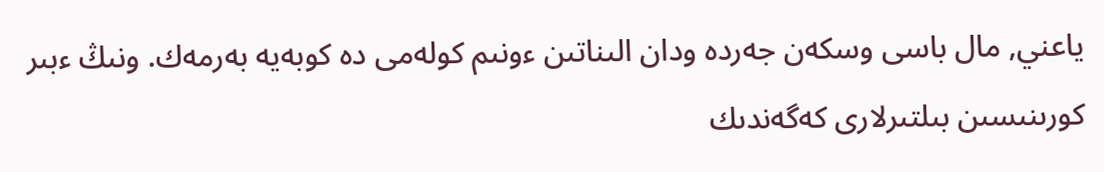ياعني, مال باسى وسكەن جەردە ودان الىناتىن ءونىم كولەمى دە كوبەيە بەرمەك. ونىڭ ءبىر كورىنىسىن بىلتىرلارى كەگەندىك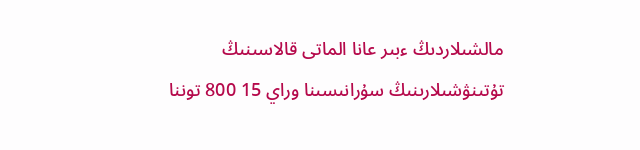مالشىلاردىڭ ءبىر عانا الماتى قالاسىنىڭ تۇتىنۋشىلارىنىڭ سۇرانىسىنا وراي 15 800 توننا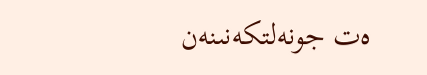ەت جونەلتكەنىنەن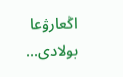اڭعارۋعا بولادى...